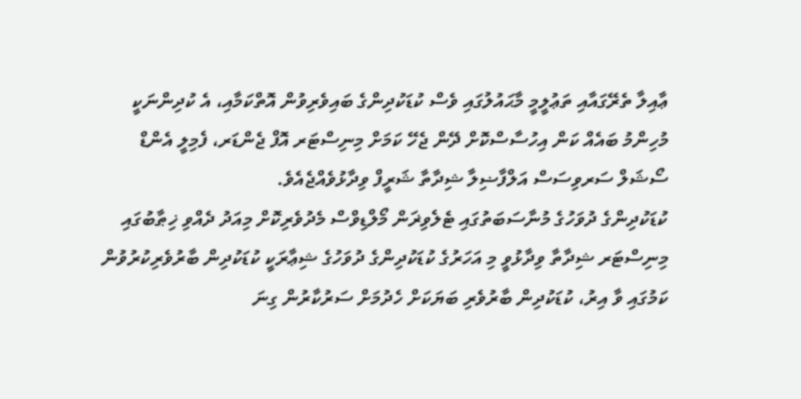ޢާއިލާ ތެރޭގައާއި ތަޢުލީމީ މާޙައުލުގައި ވެސް ކުޑަކުދިންގެ ބައިވެރިވުން އޮތްކަމާއި، އެ ކުދިންނަކީ މުހިންމު ބައެއް ކަން އިހުސާސްކޮށް ދޭން ޖެހޭ ކަމަށް މިނިސްޓަރ އޮފް ޖެންޑަރ، ފެމިލީ އެންޑް ސޯޝަލް ސަރވިސަސް އަލްފާޟިލާ ޝިދާތާ ޝަރީފް ވިދާޅުވެއްޖެއެވެ.
ކުޑަކުދިންގެ ދުވަހުގެ މުނާސަބަތުގައި ޓެލެވިޜަން މޯލްޑިވްސް މެދުވެރިކޮށް މިއަދު ދެއްވި ޚިޠާބުގައި މިނިސްޓަރ ޝިދާތާ ވިދާޅުވީ މި އަހަރުގެ ކުޑަކުދިންގެ ދުވަހުގެ ޝިޢާރަކީ ކުޑަކުދިން ބާރުވެރިކުރުވުން ކަމުގައި ވާ އިރު، ކުޑަކުދިން ބާރުވެރި ބަޔަކަށް ހެދުމަށް ސަރުކާރުން ގިނަ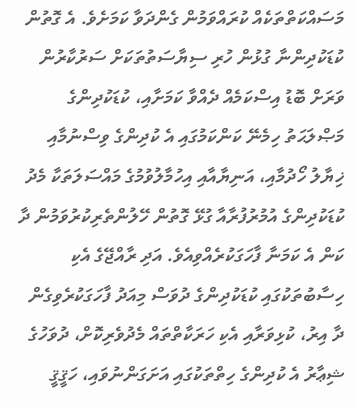މަސައްކަތްތަކެއް ކުރައްވަމުން ގެންދަވާ ކަމަށެވެ. އެ ގޮތުން ކުޑަކުދިންނާ ގުޅުން ހުރި ސިޔާސަތުތަކަށް ސަރުކާރުން ވަރަށް ބޮޑު އިސްކަމެއް ދެއްވާ ކަމަށާއި، ކުޑަކުދިންގެ މަޞްލަޙަތު ހިމެނޭ ކަންކަމުގައި އެ ކުދިންގެ ވިސްނުމާއި ޚިޔާލު ހޯދުމާއި، އަނިޔާއާއި އިހުމާލުވުމުގެ މައްސަލަތަކާ މެދު ކުޑަކުދިންގެ އުމުރުފުރާއާ ގުޅޭ ގޮތުން ހޭލުންތެރިކުރުވަމުން ދާ ކަން އެ ކަމަނާ ފާހަގަކުރެއްވިއެވެ. އަދި ރާއްޖޭގެ އެކި ހިސާބުތަކުގައި ކުޑަކުދިންގެ ދުވަސް މިއަދު ފާހަގަކުރެވިގެން ދާ އިރު، ކުޅިވަރާއި އެކި ހަރަކާތްތައް މެދުވެރިކޮށް، ދުވަހުގެ ޝިޢާރު އެ ކުދިންގެ ހިތްތަކުގައި އަށަގަންނުވައި، ހަޤީޤީ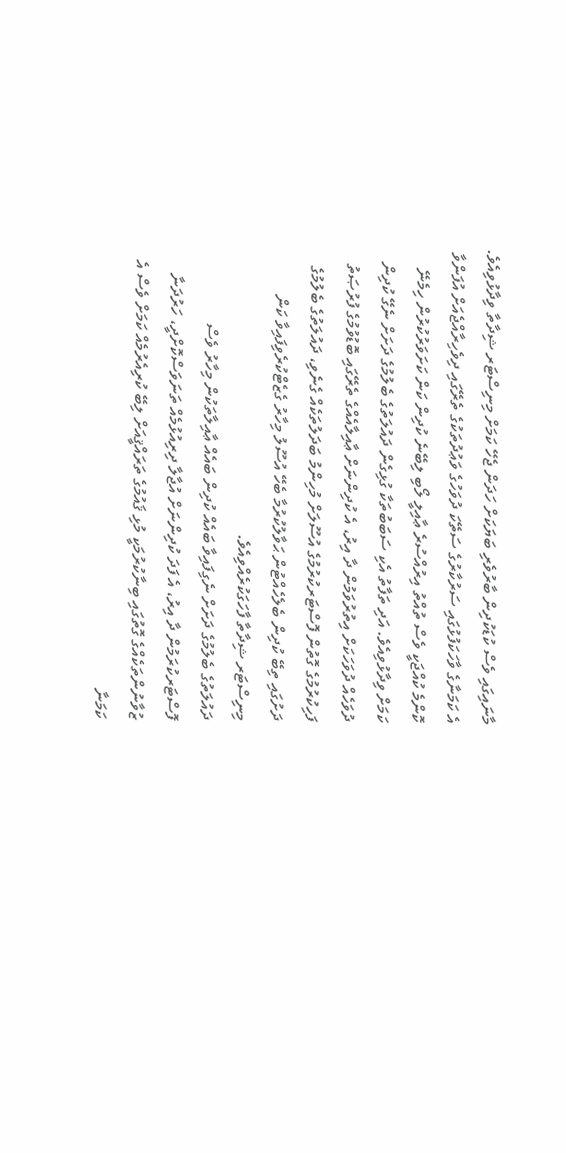މާނައިގައި ވެސް ކުޑަކުދިން ބާރުވެރި ބަޔަކަށް ހަދަން ޖެހޭ ކަމަށް މިނިސްޓަރ ޝިދާތާ ވިދާޅުވިއެވެ.
އެ ކަމަނާގެ ވާހަކަފުޅުގައި ސަރުކާރުގެ ސަތޭކަ ދުވަހުގެ ވަޢުދުތަކުގެ ތެރޭގައި ދިވެހިރާއްޖެއަށް އުފަންވާ ކޮންމެ ކުއްޖަކީ ވެސް ތުއްތު އިރުއްސުރެ ޢާއިލީ ލޯބި ލިބޭނެ ކުދިން ކަން ކަށަވަރުކުރުން ހިމެނޭ ކަމަށް ވިދާޅުވިއެވެ. އަދި ތަފާތު އެކި ސަބަބުތަކާ ގުޅިގެން ދައުލަތުގެ ބެލުމުގެ ދަށަށް ނެގޭ ކުދިން ދުވަހެއް ދުވަހަކަށް އިތުރުވަމުން ދާ އިރު، އެ ކުދިންނަށް ޢާއިލާއެއްގެ ތެރޭގައި ބޮޑުވުމުގެ ފުރުޞަތު ފަހިކުރުމުގެ ގޮތުން ފޮސްޓަރކުރުމުގެ އުސޫލަށް މުހިންމު ބަދަލުތަކެއް ގެނެވި، ދައުލަތުގެ ބެލުމުގެ ދަށުގައި ތިބޭ ކުދިން ބެލެހެއްޓުން ޙަވާލުކުރުމާ ބެހޭ އުސޫލު މިހާރު ގެޒެޓްކުރެވިފައިވާ ކަން މިނިސްޓަރ ޝިދާތާ ފާހަގަކުރެއްވިއެވެ.
ދައުލަތުގެ ބެލުމުގެ ދަށަށް ނެގިފައިވާ ބައެއް ކުދިން ބައެއް ޢާއިލާތަކުން މިހާރު ވެސް ފޮސްޓަރކުރަމުން ދާ އިރު، އެ ފަދަ ކުދިންނަށް އުޖާލާ ދިރިއުޅުމެއް ތަނަވަސްކޮށްދީ، ހަރުދަނާ ޒުވާނުންތަކެއްގެ ގޮތުގައި ބިނާކުރުމަކީ މުޅި ޤައުމުގެ ތަރައްޤީއަށް ލިބޭ ކުރިއެރުމެއް ކަމަށް ވެސް އެ ކަމަނާ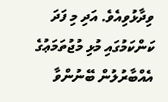ވިދާޅުވިއެވެ. އަދި މި ފަދަ ކަންކަމުގައި މުޅި މުޖުތަމަޢުގެ އެއްބާރުލުން ބޭނުންވާ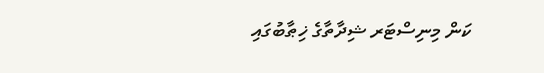ކަން މިނިސްޓަރ ޝިދާތާގެ ޚިޠާބުގައި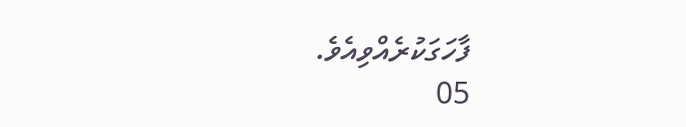ފާހަގަކުރެއްވިއެވެ.
05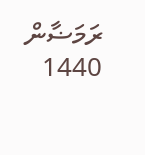ރަމަޟާން 1440